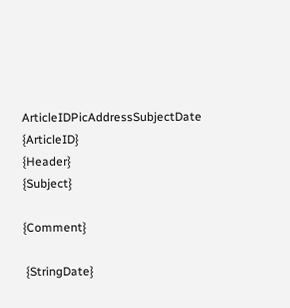ArticleIDPicAddressSubjectDate
{ArticleID}
{Header}
{Subject}

{Comment}

 {StringDate}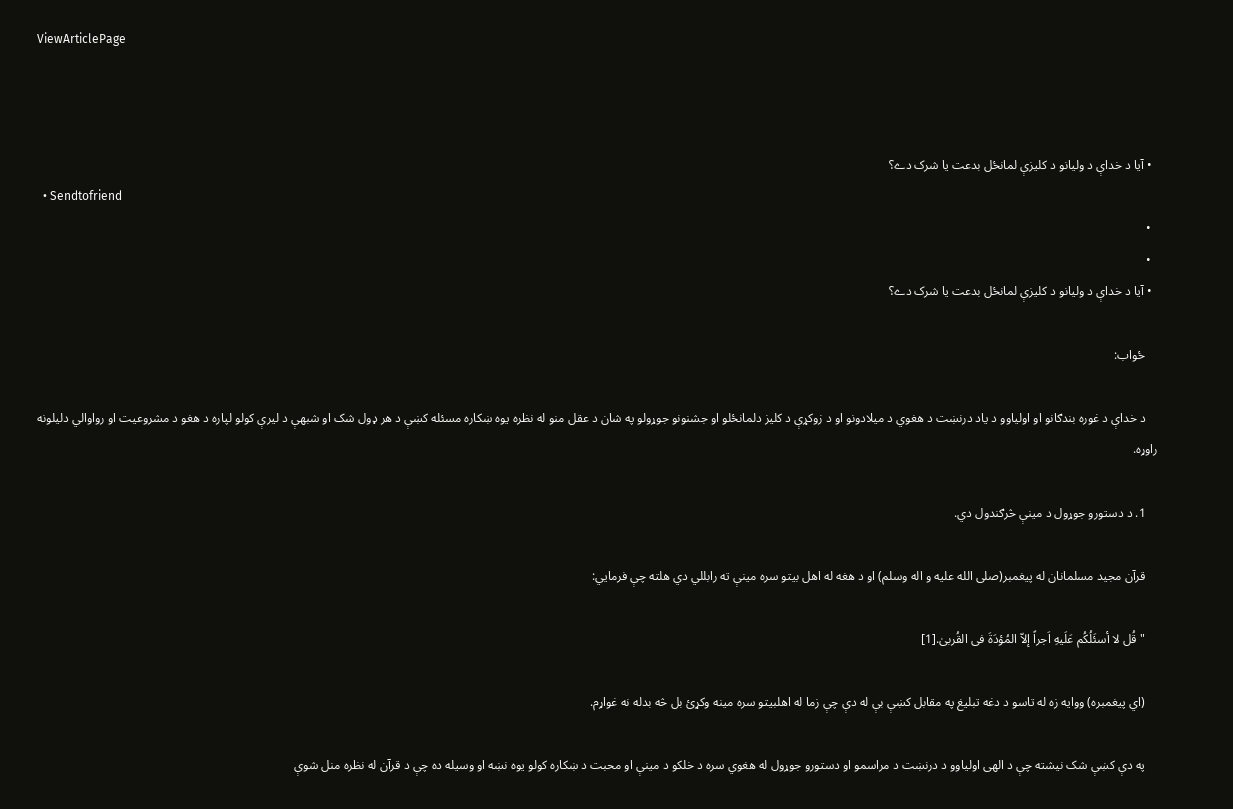ViewArticlePage



  • آيا د خداې د وليانو د کليزې لمانځل بدعت يا شرک دے؟
  • Sendtofriend
  •
  •
  • آيا د خداې د وليانو د کليزې لمانځل بدعت يا شرک دے؟

    ځواب:

    د خداې د غوره بندګانو او اولياوو د ياد درنښت د هغوي د ميلادونو او د زوکړې د کليز دلمانځلو او جشنونو جوړولو په شان د عقل منو له نظره يوه ښکاره مسئله کښې د هر ډول شک او شبهې د ليرې کولو لپاره د هغو د مشروعيت او رواوالي دليلونه راوړه.

    1. د دستورو جوړول د مينې څرګندول دي.

    قرآن مجيد مسلمانان له پيغمبر(صلی الله عليه و اله وسلم) او د هغه له اهل بيتو سره مينې ته رابللي دي هلته چې فرمايي:

    "قُل لا أسئَلُکُم عَلَيهِ اَجراً إلاّ المُؤدَةَ فی القُربیٰ.[1]

    (اي پيغمبره) ووايه زه له تاسو د دغه تبليغ په مقابل کښې بې له دې چې زما له اهلبيتو سره مينه وکړئ بل څه بدله نه غواړم.

    په دې کښې شک نيشته چې د الهی اولياوو د درنښت د مراسمو او دستورو جوړول له هغوي سره د خلکو د مينې او محبت د ښکاره کولو يوه نښه او وسيله ده چې د قرآن له نظره منل شوې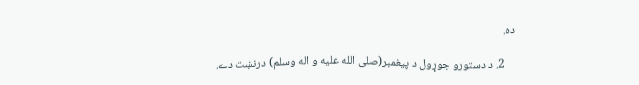ده.

    2. د دستورو جوړول د پيغمبر(صلی الله عليه و اله وسلم) درنښت دے.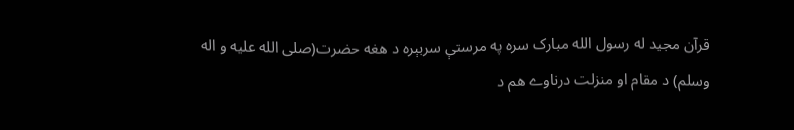قرآن مجيد له رسول الله مبارک سره په مرستې سربېره د هغه حضرت(صلی الله عليه و اله وسلم) د مقام او منزلت درناوے هم د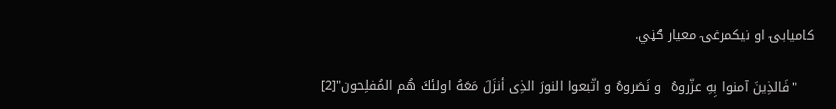کاميابۍ او نيکمرغۍ معيار ګڼي.

    "فَالذِينَ آمنوا بِهِ عزّروهُ  و نَصَروهُ و اتّبعوا النورَ الذِی أنزَلَ مَعَهُ اولئكَ هُم المُفلِحون"[2]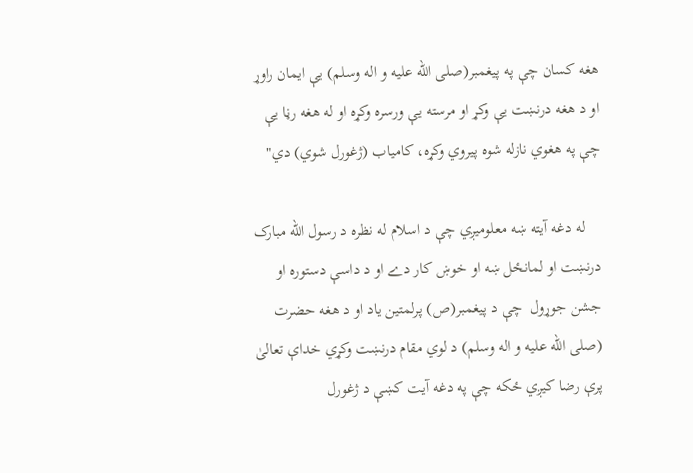هغه کسان چې په پيغمبر(صلی الله عليه و اله وسلم) يې ايمان راوړ او د هغه درنښت يې وکړ او مرسته يې ورسره وکړه او له هغه رڼا يې چې په هغوي نازله شوه پيروي وکړه، کامياب (ژغورل شوي) دي"

    له دغه آيته ښه معلوميږي چې د اسلام له نظره د رسول الله مبارک درنښت او لمانځل ښه او خوښ کار دے او د داسې دستوره او جشن جوړول  چې د پيغمبر(ص) پرلمتين ياد او د هغه حضرت (صلی الله عليه و اله وسلم) د لوي مقام درنښت وکړي خداې تعالیٰ پرې رضا کيږي ځکه چې په دغه آيت کښې د ژغورل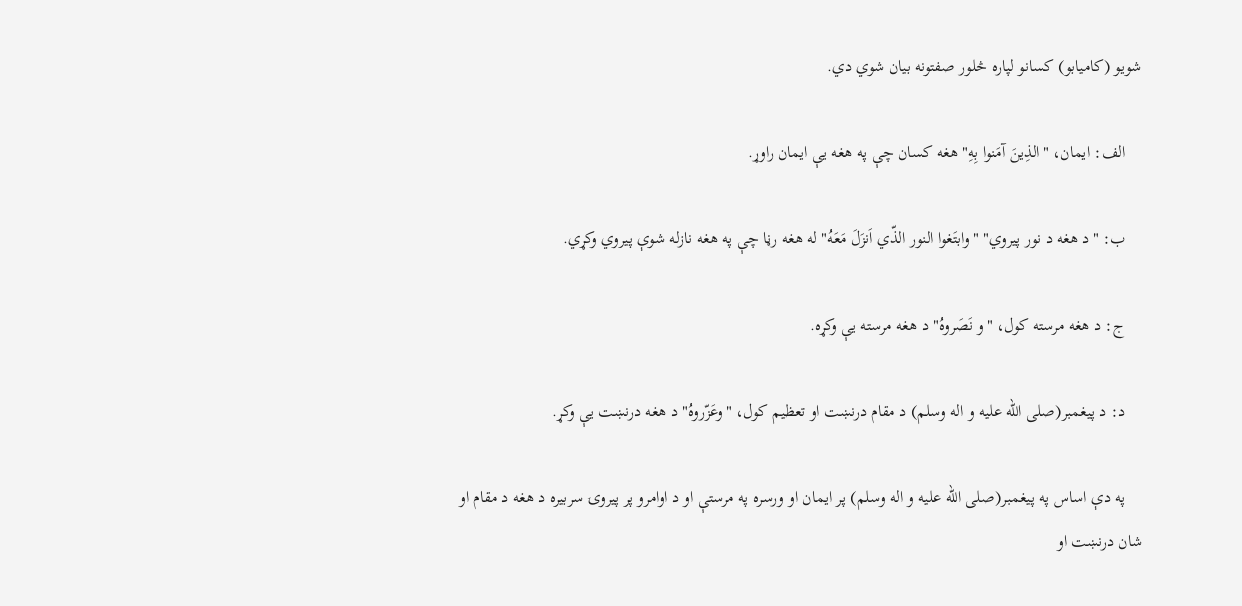شويو (کاميابو) کسانو لپاره څلور صفتونه بيان شوي دي.

    الف: ايمان، "الذِينَ آمَنوا بِهِ" هغه کسان چې په هغه يې ايمان راوړ.

    ب: "د هغه د نور پيروي" "وابتَغوا النور الذّي اَنزَلَ مَعَهُ" له هغه رڼا چې په هغه نازله شوې پيروي وکړي.

    ج: د هغه مرسته کول، "و نَصَروهُ" د هغه مرسته يې وکړه.

    د: د پيغمبر(صلی الله عليه و اله وسلم) د مقام درنښت او تعظيم کول، "وعَزّروهُ" د هغه درنښت يې وکړ.

    په دې اساس په پيغمبر(صلی الله عليه و اله وسلم) پر ايمان او ورسره په مرستې او د اوامرو پر پيروۍ سربيره د هغه د مقام او شان درنښت او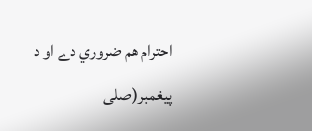احترام هم ضروري دے او د پيغمبر(صلی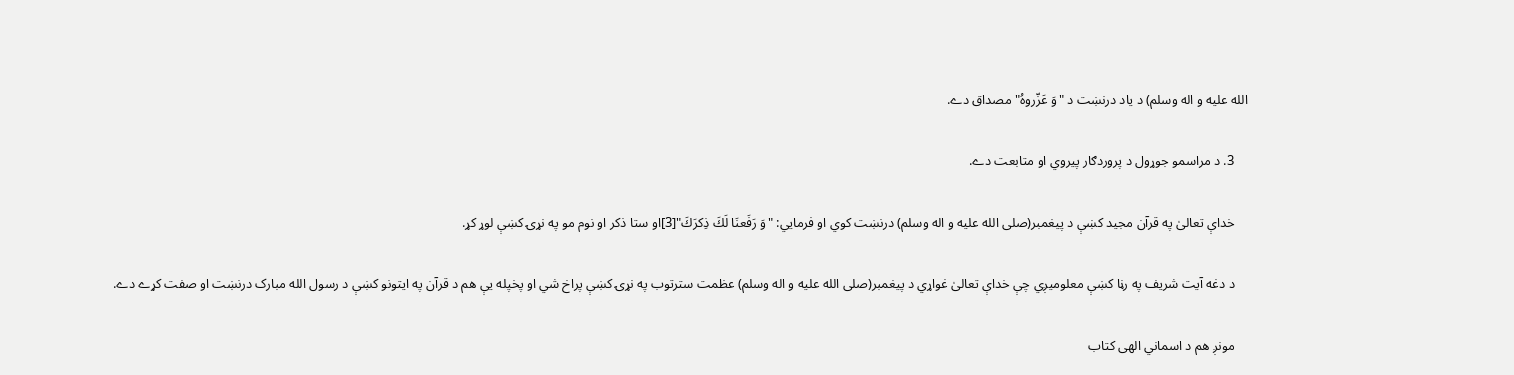الله عليه و اله وسلم) د ياد درنښت د "وَ عَزّروهُ" مصداق دے.

    3. د مراسمو جوړول د پروردګار پيروي او متابعت دے.

    خداې تعالیٰ په قرآن مجيد کښې د پيغمبر(صلی الله عليه و اله وسلم) درنښت کوي او فرمايي: "وَ رَفَعنَا لَكَ ذِکرَكَ"[3]او ستا ذکر او نوم مو په نړۍ کښې لوړ کړ.

    د دغه آيت شريف په رڼا کښې معلوميږي چې خداې تعالیٰ غواړي د پيغمبر(صلی الله عليه و اله وسلم) عظمت سترتوب په نړۍ کښې پراخ شي او پخپله يې هم د قرآن په ايتونو کښې د رسول الله مبارک درنښت او صفت کړے دے.

    مونږ هم د اسماني الهی کتاب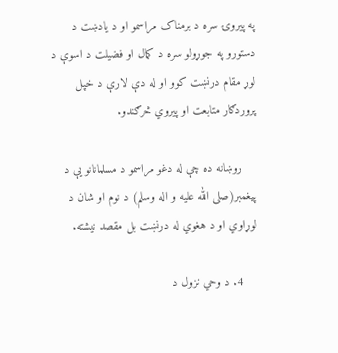په پيروۍ سره د برمناک مراسمو او د يادښت د دستورو په جوړولو سره د کمال او فضيلت د اسوې د لوړ مقام درنښت کوو او له دې لارې د خپل پروردګار متابعت او پيروي څرګندو.

    روښانه ده چې له دغو مراسمو د مسلمانانو يې د پيغمبر(صلی الله عليه و اله وسلم) د نوم او شان د لوړاوي او د هغوي له درنښت بل مقصد نيشته.

    4. د وحي نزول د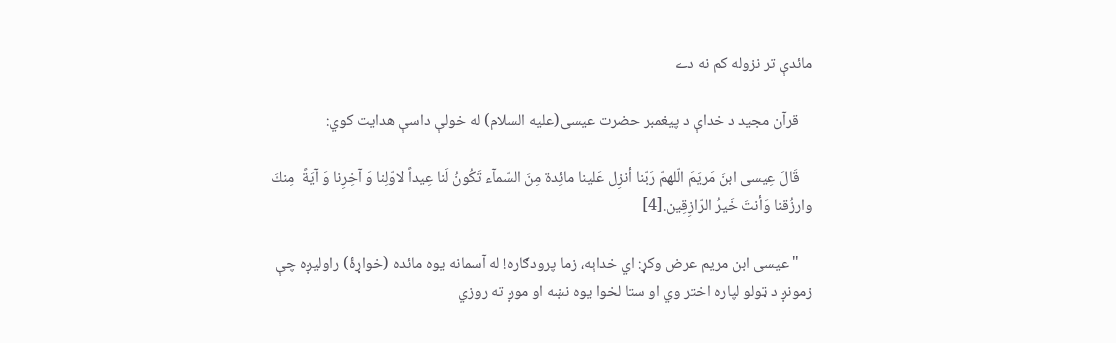مائدې تر نزوله کم نه دے

    قرآن مجيد د خداې د پيغمبر حضرت عيسی(عليه السلام) له خولې داسې هدايت کوي:

    قَالَ عِيسی ابنَ مَريَمَ الّلهمّ رَبّنا أنزِل عَلينا مائِدة مِنَ السّمآء تَکُونُ لَنا عِيداً لاوّلِنا وَ آخِرِنا وَ آيَةً  مِنكَ وارزُقنا وَأنتَ خَيرُ الرّازِقِين.[4]

    "عيسی ابن مريم عرض وکړ: اي خداېه، زما پرودګاره! له آسمانه يوه مائده (خواړۀ) راوليږه چې زمونږ د ټولو لپاره اختر وي او ستا لخوا يوه نښه او موږ ته روزي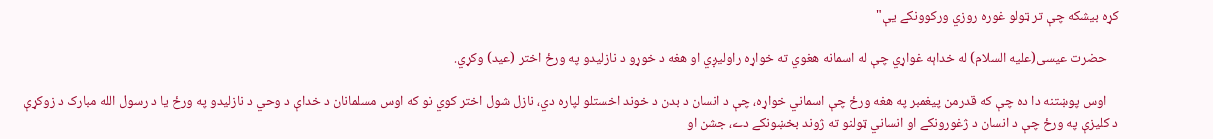کړه بيشکه چې تر ټولو غوره روزي ورکوونکے يې"

    حضرت عيسی(عليه السلام) له خداېه غواړي چې له اسمانه هغوي ته خواړه راوليږي او هغه د خوړو د نازليدو په ورځ اختر (عيد) وکړي.

    اوس پوښتنه دا ده چې که قدرمن پيغمبر په هغه ورځ چې اسماني خواړه، چې د انسان د بدن د خوند اخستلو لپاره دي، نازل شول اختر کوي نو که اوس مسلمانان د خداې د وحي د نازليدو په ورځ يا د رسول الله مبارک د زوکړې د کليزې په ورځ چې د انسان د ژغورونکے او انساني ټولنو ته ژوند بخښونکے دے، جشن او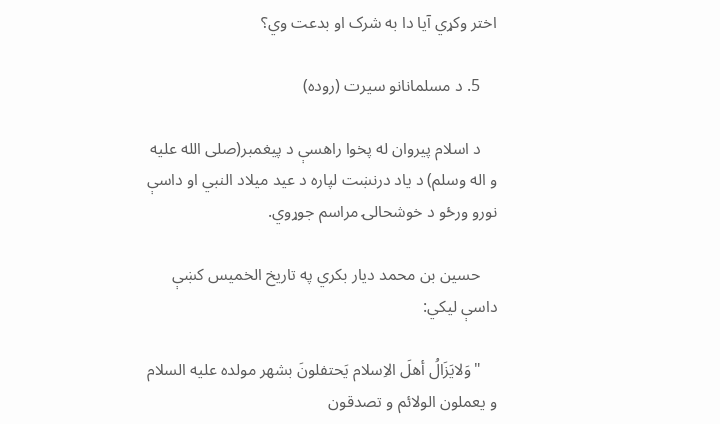اختر وکړي آيا دا به شرک او بدعت وي؟

    5. د مسلمانانو سيرت (روده)

    د اسلام پيروان له پخوا راهسې د پيغمبر(صلی الله عليه و اله وسلم) د ياد درنښت لپاره د عيد ميلاد النبي او داسې نورو ورځو د خوشحالۍ مراسم جوړوي.

    حسين بن محمد ديار بکري په تاريخ الخميس کښې داسې ليکي:

    "وَلايَزَالُ أهلَ الاِسلام يَحتفلونَ بشهر مولده عليه السلام و يعملون الولائم و تصدقون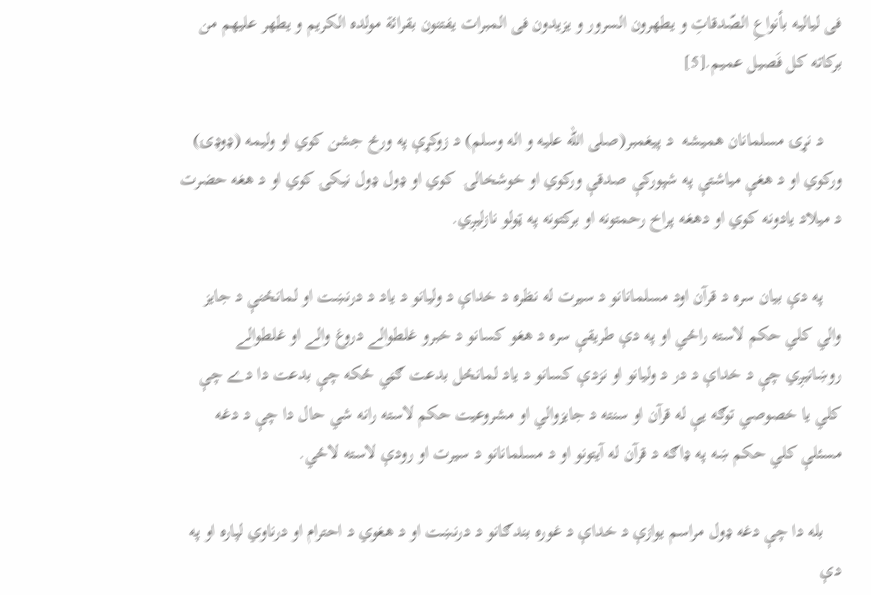فی لياليه بأنواعِ الصّدقاتِ و يطهرون السرور و يزيدون فی المبرات يفتنون بقرائة مولده الکريم و يطهر عليهم من برکاته کل فَصيل عميم.[5]

    د نړۍ مسلمانان هميشه  د پيغمبر(صلی الله عليه و اله وسلم) د زوکړې په ورځ جشن کوي او وليمه (ډوډۍ) ورکوي او د هغې مياشتې په شپورکې صدقې ورکوي او خوشخالۍ  کوي او ډول ډول نيکۍ کوي او د هغه حضرت د ميلاد يادونه کوي او دهغه پراخ رحمتونه او برکتونه په ټولو نازليږي.

    په دې بيان سره د قرآن اود مسلمانانو د سيرت له نظره د خداې د وليانو د ياد د درنښت او لمانځنې د جايز والي کلي حکم لاسته راځي او په دې طريقې سره د هغو کسانو د خبرو غلطوالے دروغ والے او غلطوالے روښانيږي چې د خداې د در د وليانو او نزدې کسانو د ياد لمانځل بدعت ګڼي ځکه چې بدعت دا دے چې کلي يا خصوصي توګه يې له قرآن او سنته د جايزوالي او مشروعيت حکم لاسته رانه شي حال دا چې د دغه مسئلې کلي حکم ښه په ډاګه د قرآن له آيتونو او د مسلمانانو د سيرت او رودې لاسته لاځي.

    بله دا چې دغه ډول مراسم يوازې د خداې د غوره بندګانو د درنښت او د هغوي د احترام او درناوي لپاره او په دې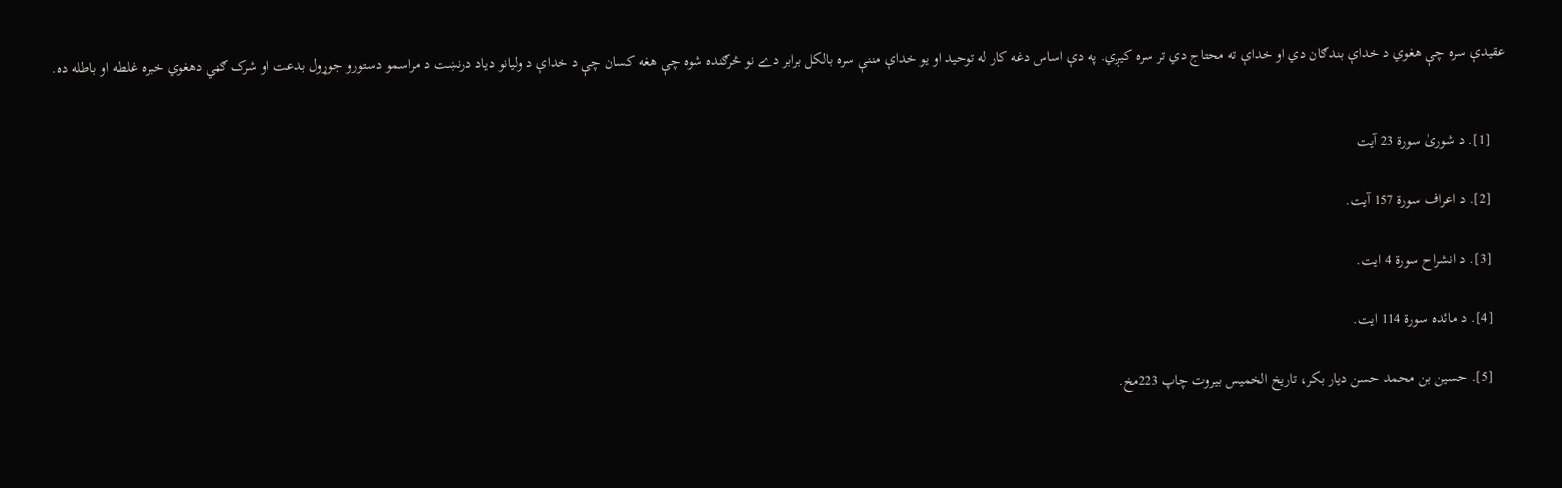عقيدې سره چې هغوي د خداې بندګان دي او خداې ته محتاج دي تر سره کيږي. په دې اساس دغه کار له توحيد او يو خداې مننې سره بالکل برابر دے نو څرګنده شوه چې هغه کسان چې د خداې د وليانو دياد درنښت د مراسمو دستورو جوړول بدعت او شرک ګڼي دهغوي خبره غلطه او باطله ده.


    [1]. د شوریٰ سورة 23 آيت

    [2]. د اعراف سورة 157 آيت.

    [3]. د انشراح سورة 4 ايت.

    [4]. د مائده سورة 114 ايت.

    [5]. حسين بن محمد حسن ديار بکر، تاريخ الخميس بيروت چاپ 223مخ.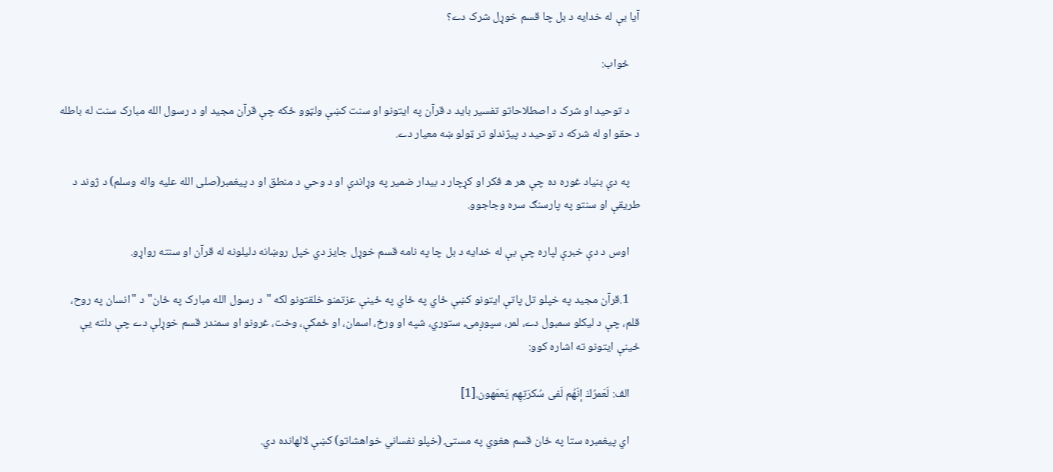آيا بې له خدايه د بل چا قسم خوړل شرک دے؟

    ځواب:

    د توحيد او شرک د اصطلاحاتو تفسير بايد د قرآن په ايتونو او سنت کښې ولټوو ځکه چې قرآن مجيد او د رسول الله مبارک سنت له باطله د حقو او له شرکه د توحيد د پيژندلو تر ټولو ښه معيار دے.

    په دې بنياد غوره ده چې هر ه فکر او کړچار د بيدار ضمير په وړاندې او د وحي د منطق او د پيغمبر(صلی الله عليه واله وسلم) د ژوند د طريقې او سنتو په پارسنګ سره وجاجوو.

    اوس د دې خبرې لپاره چې بې له خدايه د بل چا په نامه قسم خوړل جايز دي خپل روښانه دليلونه له قرآن او سنته رواړو.

    1.قرآن مجيد په خپلو تل پاتې ايتونو کښې ځاي په ځاي په ځينې عزتمنو خلقتونو لکه "د رسول الله مبارک په ځان" د "انسان په روح، قلم، چې د ليکلو سمبول دے، لمر، سپوږمۍ، ستوري، شپه او ورځ، اسمان، او ځمکې، وخت، غرونو او سمندر قسم خوړلې دے چې دلته يې ځينې ايتونو ته اشاره کوو:

    الف: لَعَمرُكَ إنّهُم لَفی سُکرَتِهِم يَعمَهون.[1]

    اي پيغمبره ستا په ځان قسم هغوي په مستۍ (خپلو نفساني خواهشاتو) کښې لالهانده دي.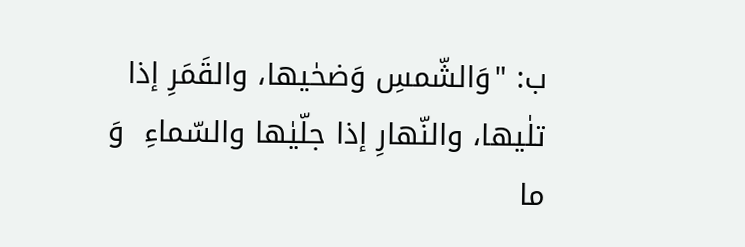ب: "وَالشّمسِ وَضحٰيها، والقَمَرِ إذا تلٰيها، والنّهارِ إذا جلّيٰها والسّماءِ  وَ ما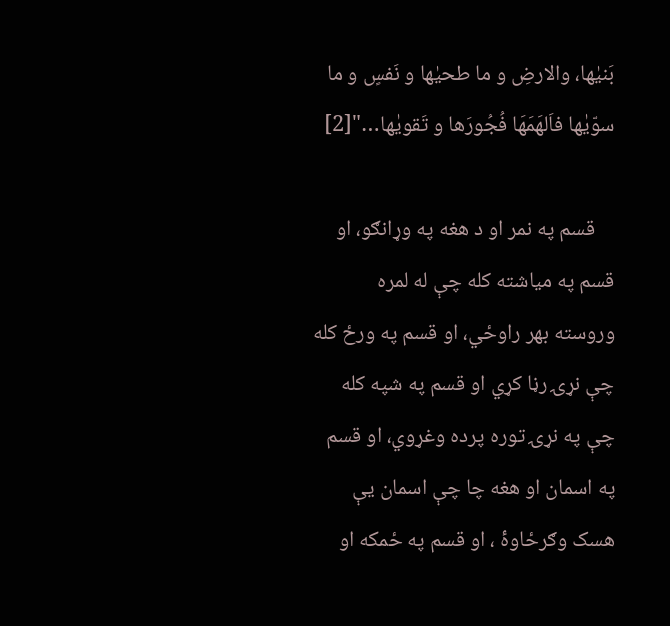بَنيٰها، والارضِ و ما طحيٰها و نَفسٍ و ما سوّيٰها فاَلهَمَهَا فُجُورَها و تَقويٰها…"[2]

    قسم په نمر او د هغه په وړانګو، او قسم په مياشته کله چې له لمره وروسته بهر راوځي، او قسم په ورځ کله چې نړۍ رڼا کړي او قسم په شپه کله چې په نړۍ توره پرده وغړوي، او قسم په اسمان او هغه چا چې اسمان يې هسک وګرځاوۀ ، او قسم په ځمکه او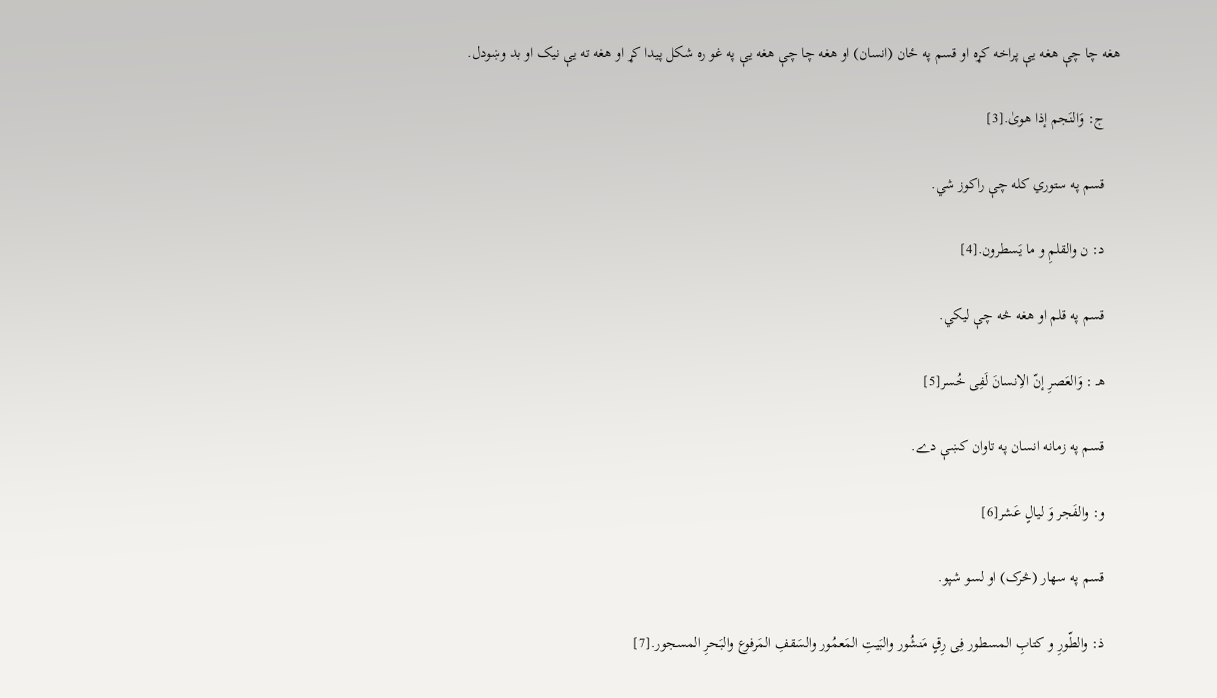هغه چا چې هغه يې پراخه کړه او قسم په ځان (انسان) او هغه چا چې هغه يې په غو ره شکل پيدا کړ او هغه ته يې نيک او بد وښودل.

    ج: وَالنَجم إذا هویٰ.[3]

    قسم په ستوري کله چې راکوز شي.

    د: ن والقلمِ و ما يَسطرون.[4]

    قسم په قلم او هغه څه چې ليکي.

    هـ : وَالعَصرِ إنّ الاِنسانَ لَفِی خُسر[5]

    قسم په زمانه انسان په تاوان کښې دے.

    و: والفَجر وَ ليالٍ عَشر[6]

    قسم په سهار (څرک) او لسو شپو.

    ذ: والطّورِ و کتابِ المسطور فِی رِقٍ مَنشُور والبَيتِ المَعمُور والسَقفِ المَرفوع والبَحرِ المسجور.[7]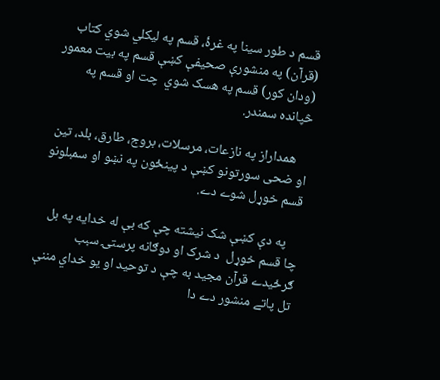قسم د طور سينا په غرۀ، قسم په ليکلي شوي کتاب (قرآن) په منشورې صحيفې کښې قسم په بيت معمور (ودان کور) قسم په هسک شوي  چت او قسم په څپانده سمندر.

    همداراز په نازعات، مرسلات، بروج، طارق، بلد، تين او ضحی سورتونو کښې د پينځون په نښو او سمبلونو قسم خوړل شوے دے.

    په دې کښې شک نيشته چې که بې له خدايه په بل چا قسم خوړل  د شرک او دوګانه پرستۍ سبب ګرځيدے قرآن مجيد به چې د توحيد او يو خداي مننې تل پاتے منشور دے دا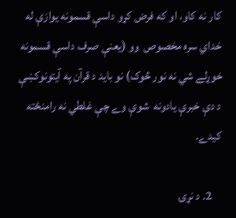کار نه کاو، او که فرض کړو داسې قسمونه يوازې له خداي سره مخصوص  وو (يعنې صرف داسې قسمونه خوړلے شي نه نور څوک) نو بايد د قرآن په آيتونوکښې د دې خبرې يادونه  شوې وے چې غلطي نه رامنځته کيدے.

    2. د نړۍ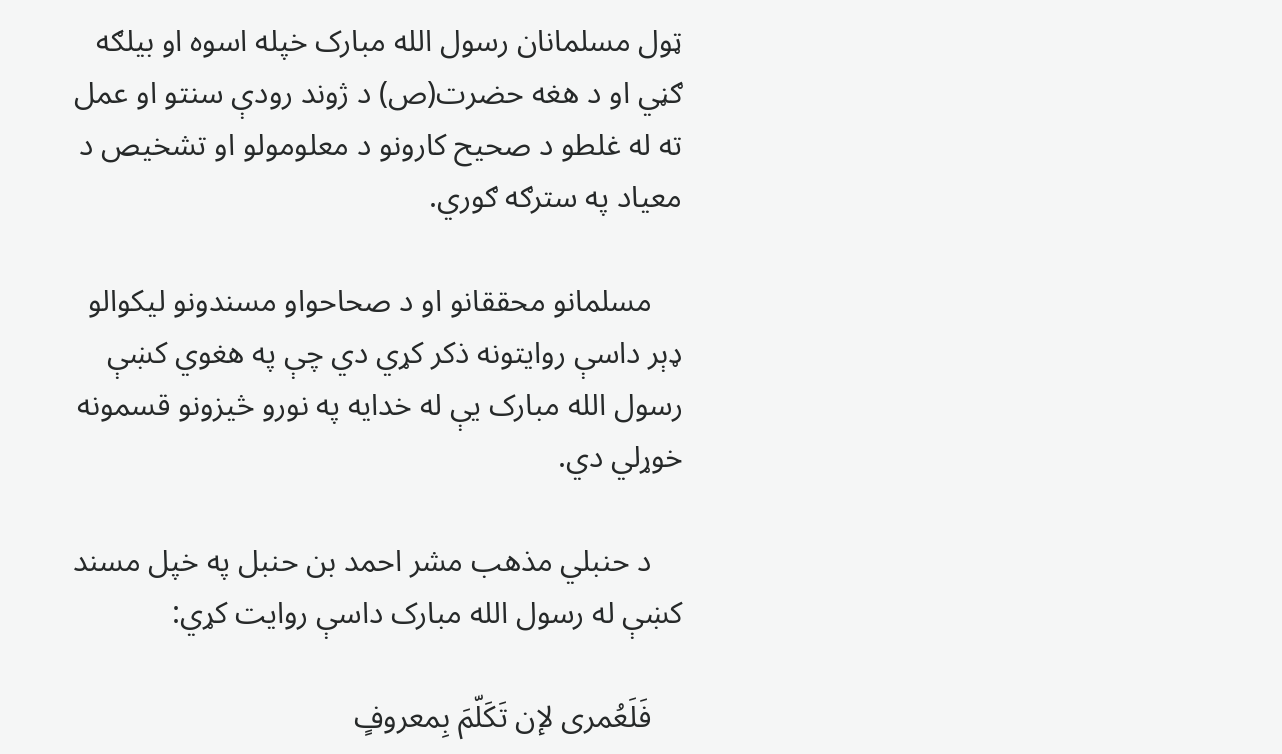ټول مسلمانان رسول الله مبارک خپله اسوه او بيلګه ګڼي او د هغه حضرت(ص) د ژوند رودې سنتو او عمل ته له غلطو د صحيح کارونو د معلومولو او تشخيص د معياد په سترګه ګوري.

    مسلمانو محققانو او د صحاحواو مسندونو ليکوالو ډېر داسې روايتونه ذکر کړي دي چې په هغوي کښې رسول الله مبارک يې له خدايه په نورو څيزونو قسمونه خوړلي دي.

    د حنبلي مذهب مشر احمد بن حنبل په خپل مسند کښې له رسول الله مبارک داسې روايت کړي:

    فَلَعُمری لإن تَکَلّمَ بِمعروفٍ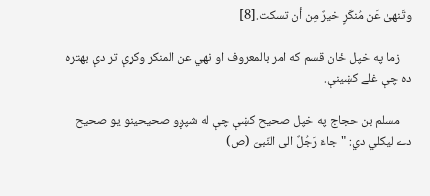وتَنهیٰ عَن مُنکَرٍ خيرٌ مِن أن تسکت.[8]

    زما په خپل ځان قسم که امر بالمعروف او نهي عن المنکر وکړې تر دې بهتره ده چې غلے کښينې.

    مسلم بن حجاج په خپل صحيح کښې چې له شپږو صحيحينو يو صحيح دے ليکلي دي: "جاءَ رَجُلٌ الی النّبیّ (ص)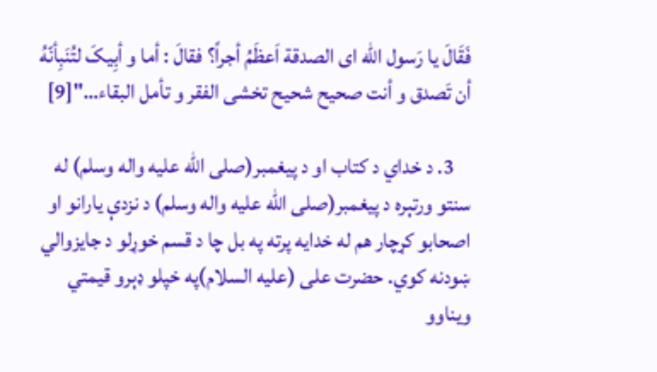فَقَالَ يا رَسول الله ای الصدقة اَعظَمُ أجراً؟ فقالَ : أما و أبِيکَ لتُنَبِأنّهُ أن تَصدق و أنت صحيح شحيح تخشی الفقر و تأمل البقاء…"[9]

    3. د خداي د کتاب او د پيغمبر(صلی الله عليه واله وسلم) له سنتو ورتېره د پيغمبر(صلی الله عليه واله وسلم) د نزدې يارانو او اصحابو کړچار هم له خدايه پرته په بل چا د قسم خوړلو د جايزوالي ښودنه کوي. حضرت علی (عليه السلام)په خپلو ډېرو قيمتي ويناوو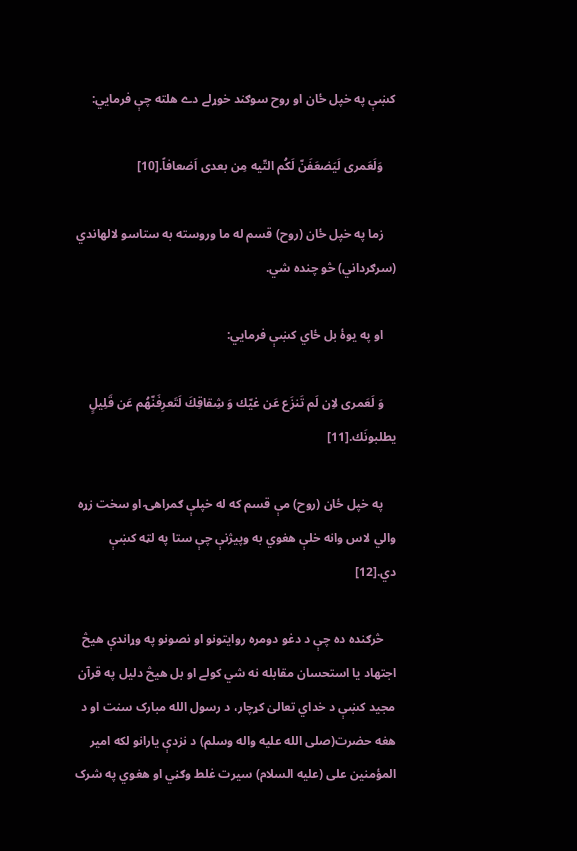کښې په خپل ځان او روح سوګند خوړلے دے هلته چې فرمايي:

    وَلَعَمری لَيَضعَفَنّ لَکُم التّيه مِن بعدی اَضعافاً.[10]

    زما په خپل ځان (روح) قسم له ما وروسته به ستاسو لالهاندي (سرګرداني) څو چنده شي.

    او په يوۀ بل ځاي کښې فرمايي:

    وَ لَعَمری لاِن لَم تَنزَع عَن غيّك وَ شِقاقِكَ لَتَعرِفَنّهُم عَن قَلِيلٍ يطلبونَك.[11]

    په خپل ځان (روح) مې قسم که له خپلې ګمراهۍ او سخت زړه والي لاس وانه خلې هغوي به وپيژنې چې ستا په لټه کښې دي.[12]

    څرګنده ده چې د دغو دومره روايتونو او نصونو په وړاندې هيڅ اجتهاد يا استحسان مقابله نه شي کولے او بل هيڅ دليل په قرآن مجيد کښې د خداي تعالیٰ کړچار، د رسول الله مبارک سنت او د هغه حضرت(صلی الله عليه واله وسلم) د نزدې يارانو لکه امير المؤمنين علی (عليه السلام) سيرت غلط وګڼي او هغوي په شرک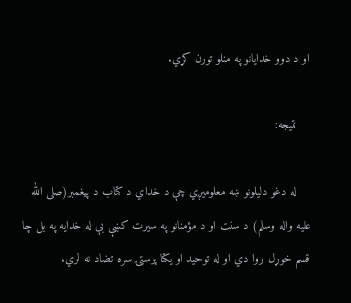او د دوو خدايانو په منلو تورن کړي.

    نتيجه:

    له دغو دليلونو ښه معلوميږي چې د خداي د کتاب د پيغمبر(صلی الله عليه واله وسلم) د سنت او د مؤمنانو په سيرت کښې بې له خدايه په بل چا قسم خوړل روا دي او له توحيد او يکتا پرستۍ سره تضاد نه لري.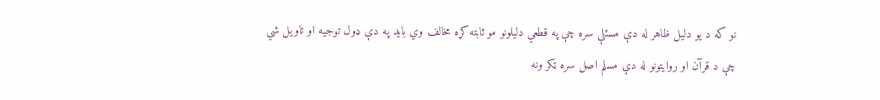نو که د يو دليل ظاهر له دې مسئلې سره چې په قطعي دليلونو مو ثابته کړه مخالف وي بايد په دې ډول توجيه او تاويل شي چې د قرآن او روايتونو له دې مسلم اصل سره ټکر ونه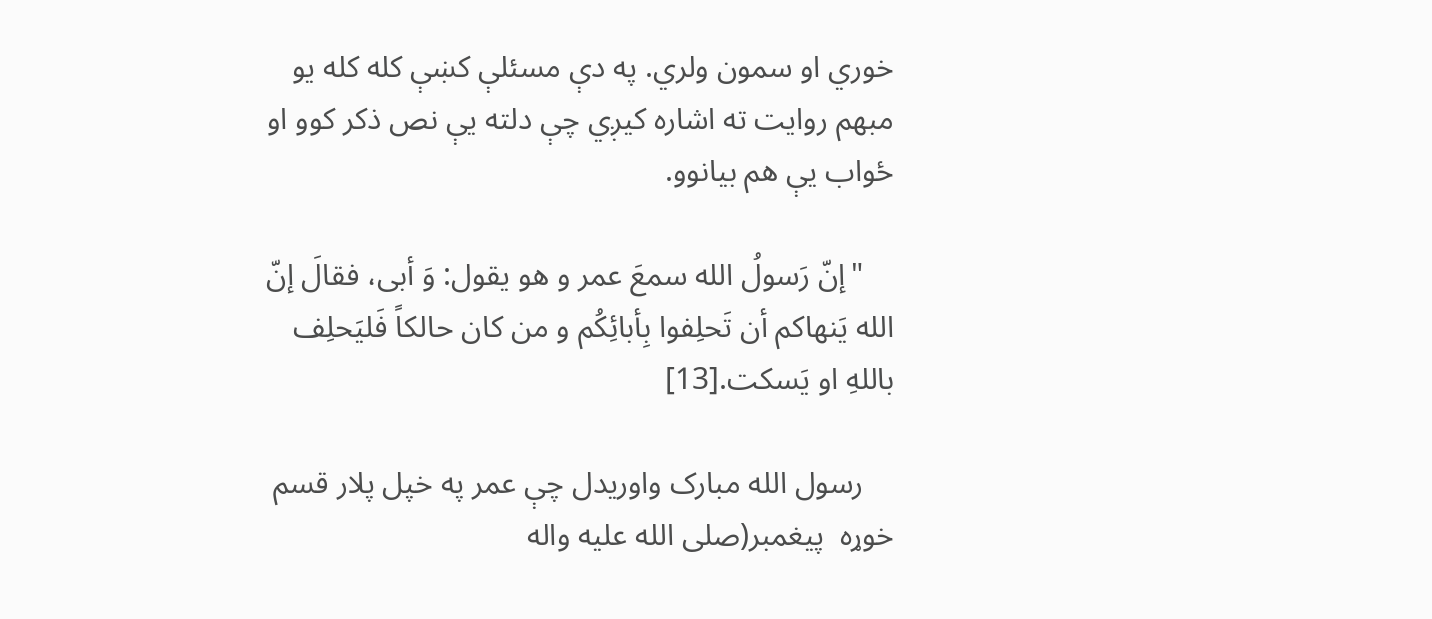خوري او سمون ولري. په دې مسئلې کښې کله کله يو مبهم روايت ته اشاره کيږي چې دلته يې نص ذکر کوو او ځواب يې هم بيانوو.

    "إنّ رَسولُ الله سمعَ عمر و هو يقول: وَ أبی، فقالَ إنّ الله يَنهاکم أن تَحلِفوا بِأبائِکُم و من کان حالکاً فَليَحلِف باللهِ او يَسکت.[13]

    رسول الله مبارک واوريدل چې عمر په خپل پلار قسم خوړه  پيغمبر(صلی الله عليه واله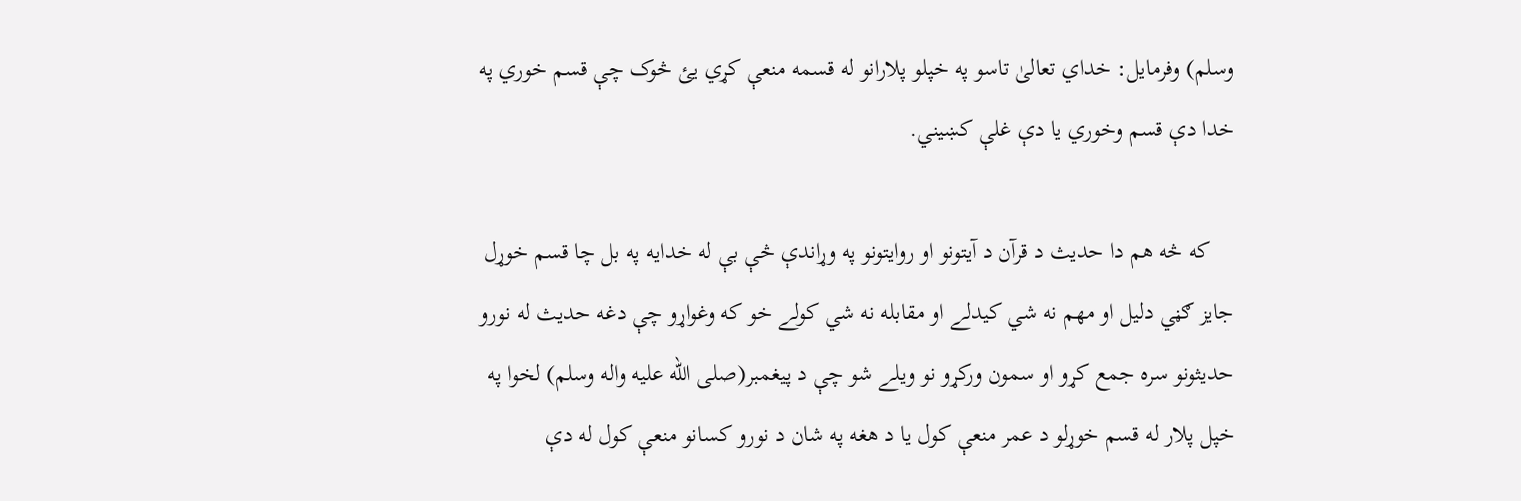وسلم) وفرمايل: خداي تعالیٰ تاسو په خپلو پلارانو له قسمه منعې کړي يئ څوک چې قسم خوري په خدا دې قسم وخوري يا دې غلې کښيني.

    که څه هم دا حديث د قرآن د آيتونو او روايتونو په وړاندې څې بې له خدايه په بل چا قسم خوړل جايز ګڼي دليل او مهم نه شي کيدلے او مقابله نه شي کولے خو که وغواړو چې دغه حديث له نورو حديثونو سره جمع کړو او سمون ورکړو نو ويلے شو چې د پيغمبر(صلی الله عليه واله وسلم) لخوا په خپل پلار له قسم خوړلو د عمر منعې کول يا د هغه په شان د نورو کسانو منعې کول له دې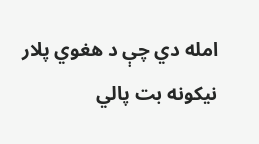امله دي چې د هغوي پلار نيکونه بت پالي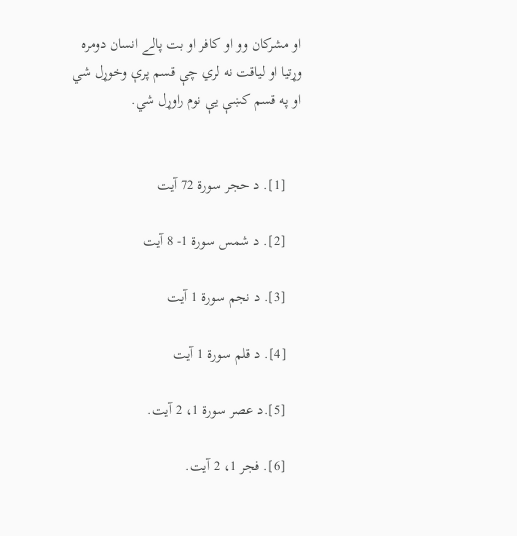او مشرکان وو او کافر او بت پالے انسان دومره وړتيا او لياقت نه لري چې قسم پرې وخوړل شي او په قسم کښې يې نوم راوړل شي.


    [1]. د حجر سورة 72 آيت

    [2]. د شمس سورة 1- 8 آيت

    [3]. د نجم سورة 1 آيت

    [4]. د قلم سورة 1 آيت

    [5].د عصر سورة 1، 2 آيت.

    [6]. فجر 1، 2 آيت.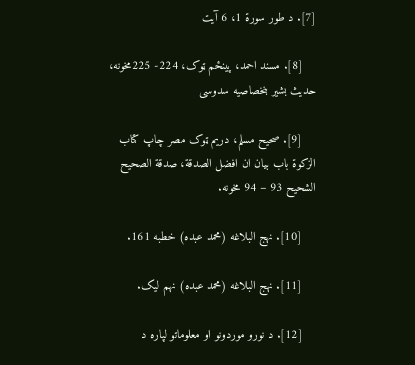[7]. د طور سورة 1، 6 آيت

    [8]. مسند احمد، پينځم ټوک، 224- 225مخونه، حديث بشير بنخصاصيه سدوسی

    [9]. صحيح مسلم، دريم ټوک مصر چاپ کتاب الزکوة باب بيان ان افضل الصدقة، صدقة الصحيح الشحيح 93 – 94 مخونه.

    [10]. نهج البلاغه (محمد عبده) خطبه 161.

    [11]. نهج البلاغه (محمد عبده) نهم ليک.

    [12]. د نورو موردونو او معلوماتو لپاره د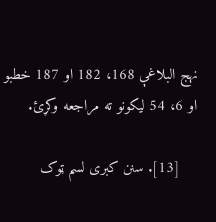نهج البلاغې 168، 182 او 187 خطبو او 6، 54 ليکونو ته مراجعه وکړئ.

    [13]. سنن کبری لسم ټوک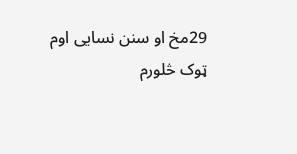29مخ او سنن نسايی اوم ټوک څلورم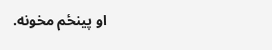او پينځم مخونه.